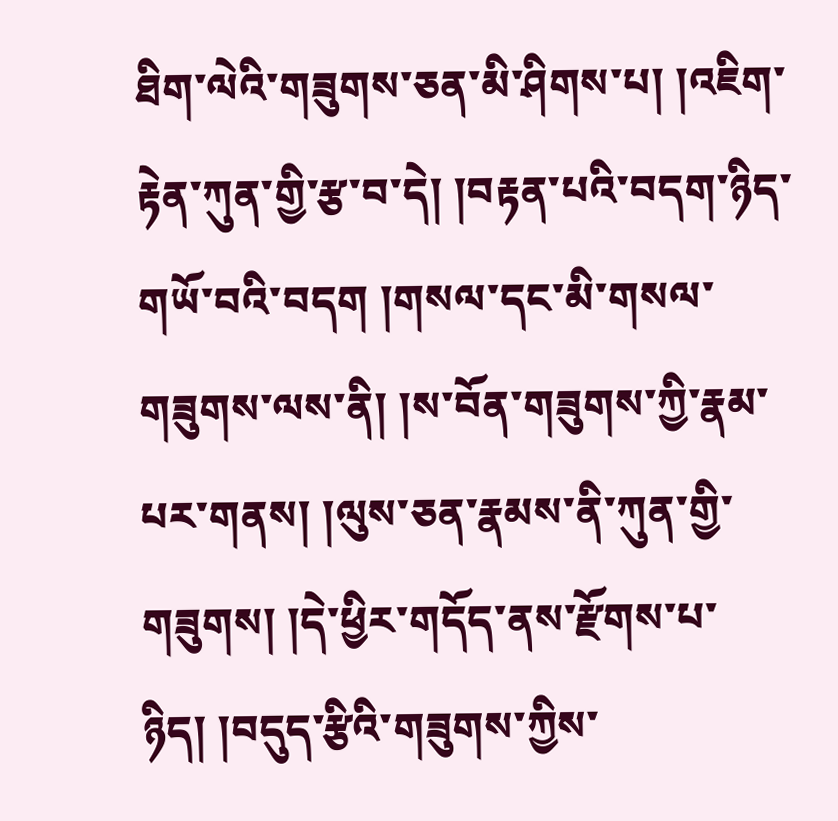ཐིག་ལེའི་གཟུགས་ཅན་མི་ཤིགས་པ། །འཇིག་རྟེན་ཀུན་གྱི་རྩ་བ་དེ། །བརྟན་པའི་བདག་ཉིད་གཡོ་བའི་བདག །གསལ་དང་མི་གསལ་གཟུགས་ལས་ནི། །ས་བོན་གཟུགས་ཀྱི་རྣམ་པར་གནས། །ལུས་ཅན་རྣམས་ནི་ཀུན་གྱི་གཟུགས། །དེ་ཕྱིར་གདོད་ནས་རྫོགས་པ་ཉིད། །བདུད་རྩིའི་གཟུགས་ཀྱིས་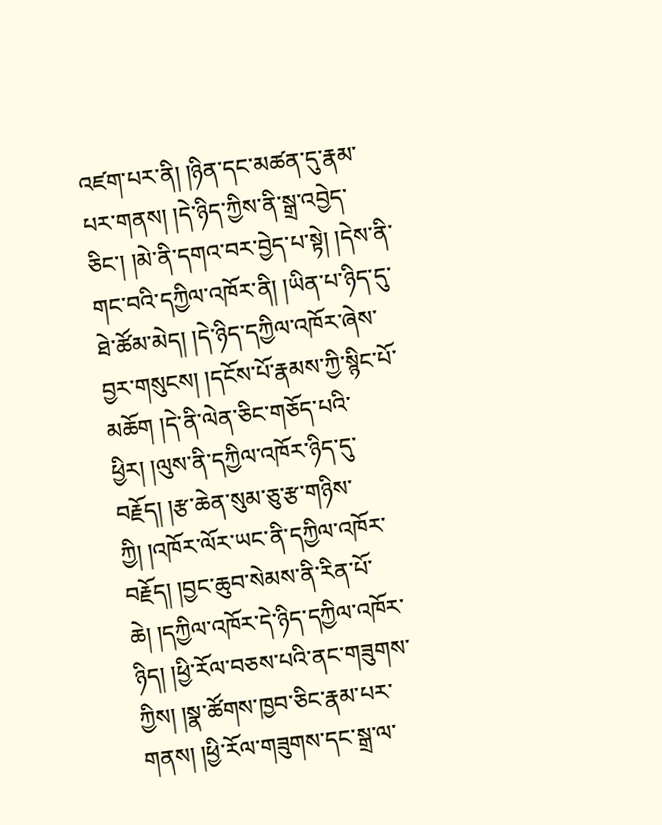འཛག་པར་ནི། །ཉིན་དང་མཚན་དུ་རྣམ་པར་གནས། །དེ་ཉིད་ཀྱིས་ནི་སྒྲ་འབྱེད་ཅིང་། །མེ་ནི་དགའ་བར་བྱེད་པ་སྟེ། །དེས་ནི་གང་བའི་དཀྱིལ་འཁོར་ནི། །ཡིན་པ་ཉིད་དུ་ཐེ་ཚོམ་མེད། །དེ་ཉིད་དཀྱིལ་འཁོར་ཞེས་བྱར་གསུངས། །དངོས་པོ་རྣམས་ཀྱི་སྙིང་པོ་མཆོག །དེ་ནི་ལེན་ཅིང་གཅོད་པའི་ཕྱིར། །ལུས་ནི་དཀྱིལ་འཁོར་ཉིད་དུ་བརྗོད། །རྩ་ཆེན་སུམ་ཅུ་རྩ་གཉིས་ཀྱི། །འཁོར་ལོར་ཡང་ནི་དཀྱིལ་འཁོར་བརྗོད། །བྱང་ཆུབ་སེམས་ནི་རིན་པོ་ཆེ། །དཀྱིལ་འཁོར་དེ་ཉིད་དཀྱིལ་འཁོར་ཉིད། །ཕྱི་རོལ་བཅས་པའི་ནང་གཟུགས་ཀྱིས། །སྣ་ཚོགས་ཁྱབ་ཅིང་རྣམ་པར་གནས། །ཕྱི་རོལ་གཟུགས་དང་སྒྲ་ལ་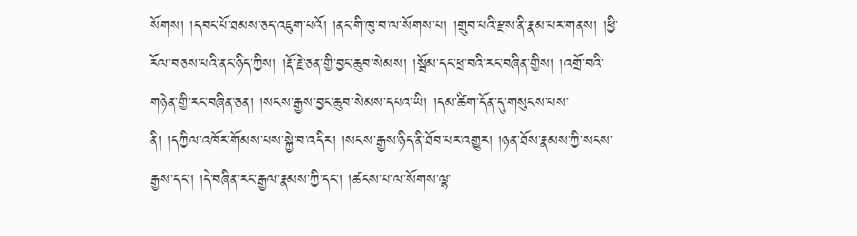སོགས། །དབང་པོ་ཐམས་ཅད་འཇུག་པའོ། །ནང་གི་ཁུ་བ་ལ་སོགས་པ། །གྲུབ་པའི་རྫས་ནི་རྣམ་པར་གནས། །ཕྱི་རོལ་བཅས་པའི་ནང་ཉིད་ཀྱིས། །རྡོ་རྗེ་ཅན་གྱི་བྱང་ཆུབ་སེམས། །སྦོམ་དང་ཕྲ་བའི་རང་བཞིན་གྱིས། །འགྲོ་བའི་གཉེན་གྱི་རང་བཞིན་ཅན། །སངས་རྒྱས་བྱང་ཆུབ་སེམས་དཔའ་ཡི། །དམ་ཚིག་དོན་དུ་གསུངས་པས་ནི། །དཀྱིལ་འཁོར་གོམས་པས་སྐྱེ་བ་འདིར། །སངས་རྒྱས་ཉིད་ནི་ཐོབ་པར་འགྱུར། །ཉན་ཐོས་རྣམས་ཀྱི་སངས་རྒྱས་དང་། །དེ་བཞིན་རང་རྒྱལ་རྣམས་ཀྱི་དང་། །ཚངས་པ་ལ་སོགས་ལྷ་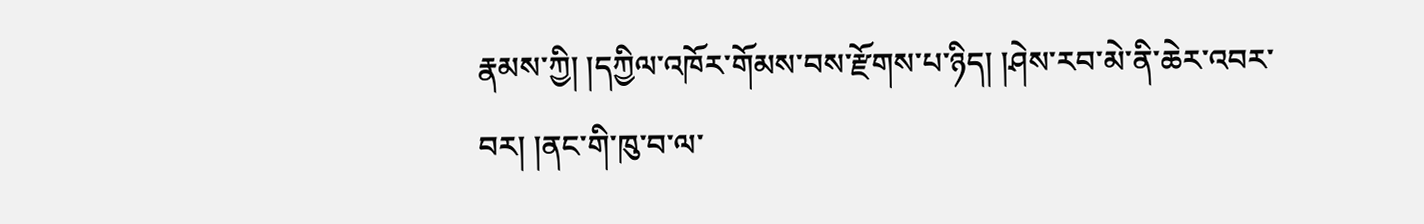རྣམས་ཀྱི། །དཀྱིལ་འཁོར་གོམས་བས་རྫོགས་པ་ཉིད། །ཤེས་རབ་མེ་ནི་ཆེར་འབར་བར། །ནང་གི་ཁུ་བ་ལ་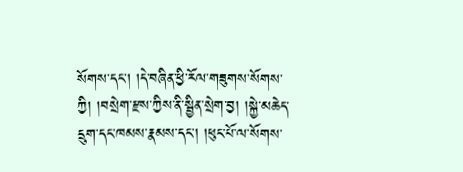སོགས་དང་། །དེ་བཞིན་ཕྱི་རོལ་གཟུགས་སོགས་ཀྱི། །བསྲེག་རྫས་ཀྱིས་ནི་སྦྱིན་སྲེག་བྱ། །སྐྱེ་མཆེད་དྲུག་དང་ཁམས་རྣམས་དང་། །ཕུང་པོ་ལ་སོགས་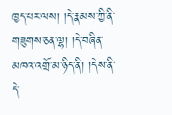ཁྱད་པར་ལས། །དེ་རྣམས་ཀྱི་ནི་གཟུགས་ཅན་ལྷ། །དེ་བཞིན་མཁའ་འགྲོ་མ་ཉིད་ནི། །དེས་ནི་དེ་